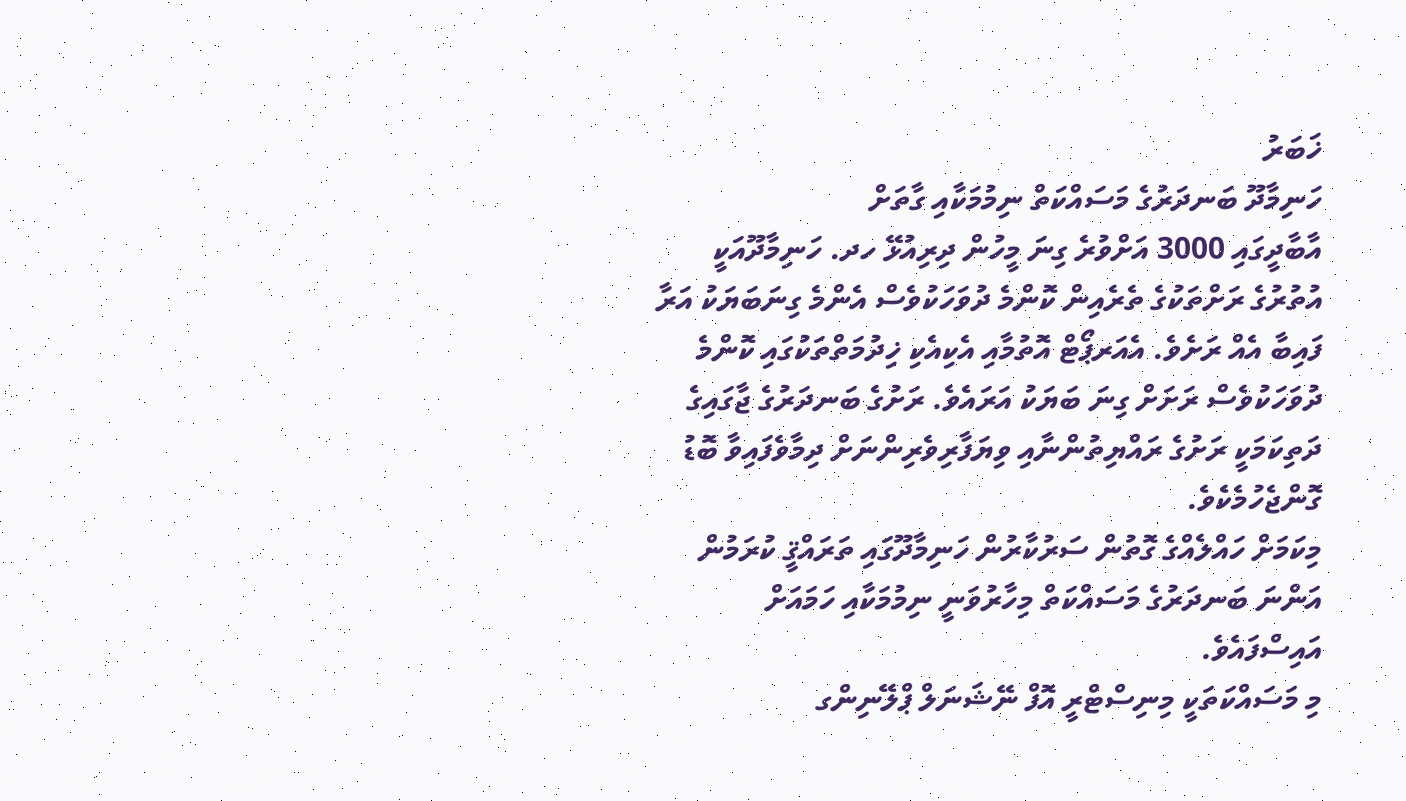ޚަބަރު
ހަނިމާދޫ ބަނދަރުގެ މަސައްކަތް ނިމުމަކާއި ގާތަށް
އާބާދީގައި 3000 އަށްވުރެ ގިނަ މީހުން ދިރިއުޅޭ ހދ. ހަނިމާދޫއަކީ އުތުރުގެ ރަށްތަކުގެ ތެރެއިން ކޮންމެ ދުވަހަކުވެސް އެންމެ ގިނަބަޔަކު އަރާ ފައިބާ އެއް ރަށެވެ. އެއަރޕޯޓް އޮތުމާއި އެކިއެކި ޚިދުމަތްތަކުގައި ކޮންމެ ދުވަހަކުވެސް ރަށަށް ގިނަ ބަޔަކު އަރައެވެ. ރަށުގެ ބަނދަރުގެ ޖާގައިގެ ދަތިކަމަކީ ރަށުގެ ރައްޔިތުންނާއި ވިޔަފާރިވެރިންނަށް ދިމާވެފައިވާ ބޮޑު ގޮންޖެހުމެކެވެ.
މިކަމަށް ހައްލެއްގެ ގޮތުން ސަރުކާރުން ހަނިމާދޫގައި ތަރައްޤީ ކުރަމުން އަންނަ ބަނދަރުގެ މަސައްކަތް މިހާރުވަނީ ނިމުމަކާއި ހަމައަށް އައިސްފައެވެ.
މި މަސައްކަތަކީ މިނިސްޓްރީ އޮފް ނޭޝަނަލް ޕްލޭނިންގ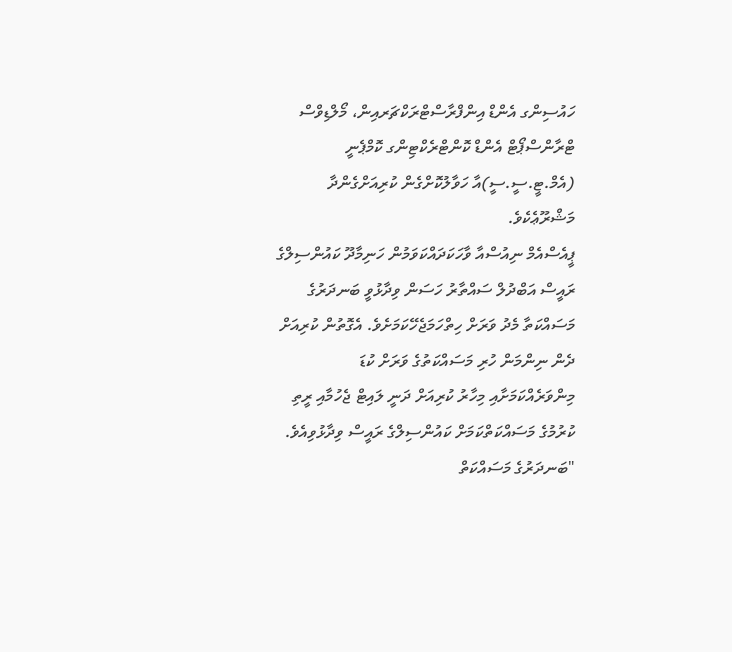ހައުސިންގ އެންޑް އިންފްރާސްޓްރަކްޗަރއިން، މޯލްޑިވްސް ޓްރާންސްޕޯޓް އެންޑް ކޮންޓްރެކްޓިންގ ކޮމްޕެނީ (އެމް.ޓީ.ސީ.ސީ)އާ ހަވާލުކޮށްގެން ކުރިއަށްގެންދާ މަޝްރޫޢެކެވެ.
ޕީއެސްއެމް ނިއުސްއާ ވާހަކަދައްކަވަމުން ހަނިމާދޫ ކައުންސިލްގެ ރައީސް އަބްދުލް ސައްތާރު ހަސަން ވިދާޅުވީ ބަނދަރުގެ މަސައްކަތާ މެދު ވަރަށް ހިތްހަމަޖެހޭކަމަށެވެ. އެގޮތުން ކުރިއަށް ދެން ނިންމަން ހުރި މަސައްކަތުގެ ވަރަށް ކުޑަ މިންވަރެއްކަމަށާއި މިހާރު ކުރިއަށް ދަނީ ލައިޓް ޖެހުމާއި ރީތި ކުރުމުގެ މަސައްކަތްކަމަށް ކައުންސިލްގެ ރައީސް ވިދާޅުވިއެވެ.
"ބަނދަރުގެ މަސައްކަތް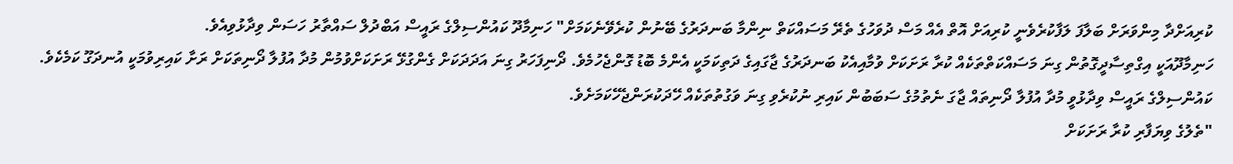ކުރިއަށްދާ މިންވަރަށް ބަލާފަ ލަފާކުރެވެނީ ކުރިއަށް އޮތް އެއް މަސް ދުވަހުގެ ތެރޭ މަސައްކަތް ނިންމާ ބަނދަރުގެ ބޭނުން ކުރެވޭނެކަމަށް" ހަނިމާދޫ ކައުންސިލްގެ ރައީސް އަބްދުލް ސައްތާރު ހަސަން ވިދާޅުވިއެވެ.
ހަނިމާދޫއަކީ އިގްތިސާދީގޮތުން ގިނަ މަސައްކަތްތަކެއް ކުރާ ރަށަކަށް ވުމާއިއެކު ބަނދަރުގެ ޖާގައިގެ ދަތިކަމަކީ އެންމެ ބޮޑު ގޮންޖެހުމެވެ. ދޯނިފަހަރު ގިނަ އަދަދަކަށް ގެންގުޅޭ ރަށަކަށްވުމުން މުދާ އުފުލާ ދޯނިތަކަށް ރަށާ ކައިރިވުމަކީ އުނދަގޫ ކަމެކެވެ. ކައުންސިލްގެ ރައީސް ވިދާޅުވީ މުދާ އުފުލާ ދޯނިތައް ޖާގަ ނެތުމުގެ ސަބަބުން ކައިރި ނުކުރެވި ގިނަ ވަގުތުތަކެއް ހޭދަކުރަންޖެހޭކަމަށެވެ.
"ތެލުގެ ވިޔަފާރި ކުރާ ރަށަކަށް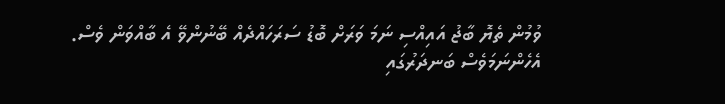ވުމުން ތެޔޮ ބާޖު އައިއްސި ނަމަ ވަރަށް ބޮޑު ސަރަހައްދެއް ބޭނުންވޭ އެ ބާއްވަން ވެސް. އެހެންނަމަވެސް ބަނދަރުގައި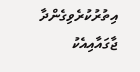އިތުރުކުރެވިގެންދާ ޖާގައާއިއެކު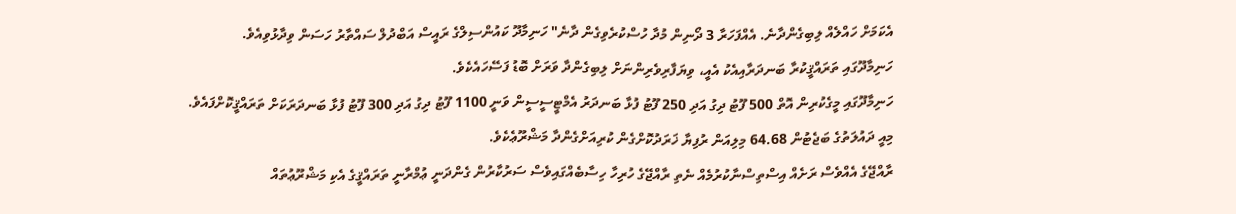އެކަމަށް ހައްލެއް ލިބިގެންދާނެ. އެއްފަހަރާ 3 ދޯނިން މުދާ ހުސްކުރެވިގެން ދާނެ" ހަނިމާދޫ ކައުންސިލްގެ ރައީސް އަބްދުލް ސައްތާރު ހަސަން ވިދާޅުވިއެވެ.
ހަނިމާދޫގައި ތަރައްޤީކުރާ ބަނދަރާއިއެކު އެއީ، ވިޔަފާރިވެރިންނަށް ލިބިގެންދާ ވަރަށް ބޮޑު ފަސޭހައެކެވެ.
ހަނިމާދޫގައި މީގެކުރިން އޮތް 500 ފޫޓު ދިގު އަދި 250 ފޫޓު ފުޅާ ބަނދަރު އެމްޓީސީސީން ވަނީ 1100 ފޫޓު ދިގު އަދި 300 ފޫޓު ފުޅާ ބަނދަރަކަށް ތަރައްޤީކޮށްފައެވެ. މިއީ ދައުލަތުގެ ބަޖެޓުން 64.68 މިލިއަން ރުފިޔާ ޚަރަދުކޮށްގެން ކުރިއަށްގެންދާ މަޝްރޫޢެކެވެ.
ރާއްޖޭގެ އެއްވެސް ރަށެއް އިސްތިސްނާކުރުމެއް ނެތި ރާއްޖޭގެ ހުރިހާ ހިސާބެއްގައިވެސް ސަރުކާރުން ގެންދަނީ ޢުމްރާނީ ތަރައްޤީގެ އެކި މަޝްރޫޢުތައް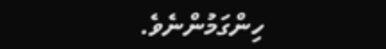ހިންގަމުންނެވެ.